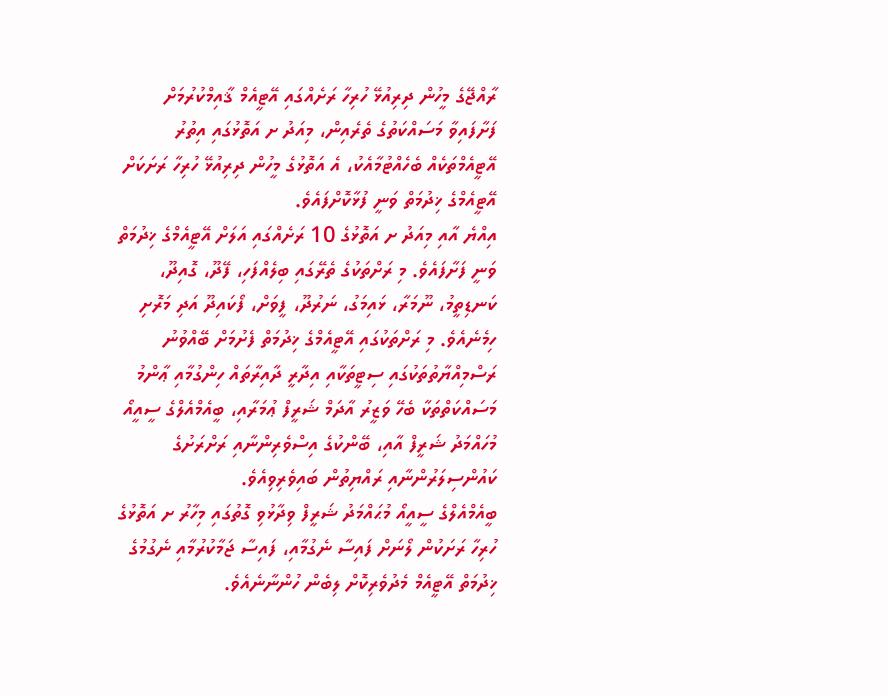ރާއްޖޭގެ މީހުން ދިރިއުޅޭ ހުރިހާ ރަށެއްގައި އޭޓީއެމް ޤާއިމްކުރުމަށް ފަށާފައިވާ މަސައްކަތުގެ ތެރެއިން، މިއަދު ށ އަތޮޅުގައި އިތުރު އޭޓީއެމްތަކެއް ބެހެއްޓުމާއެކު، އެ އަތޮޅުގެ މީހުން ދިރިއުޅޭ ހުރިހާ ރަށަކަށް އޭޓީއެމްގެ ޚިދުމަތް ވަނީ ފުޅާކޮށްފައެވެ.
އިއްޔެ އާއި މިއަދު ށ އަތޮޅުގެ 10 ރަށެއްގައި އަލަށް އޭޓީއެމްގެ ޚިދުމަތް ވަނީ ފަށާފައެވެ. މި ރަށްތަކުގެ ތެރޭގައި ބިލެއްފަހި، ފޭދޫ، ގޮއިދޫ، ކަނޑިތީމު، ނޫމަރާ، ޅައިމަގު، ނަރުދޫ، ފީވަށް، ފޯކައިދޫ އަދި މަރޮށި ހިމެނެއެވެ. މި ރަށްތަކުގައި އޭޓީއެމްގެ ޚިދުމަތް ފެށުމަށް ބޭއްވުނު ރަސްމިއްޔާތުތަކުގައި ސިޓީތަކާއި އިދާރީ ދާއިރާތައް ހިންގުމާއި ޢާންމު މަސައްކަތްތަކާ ބެހޭ ވަޒީރު އާދަމް ޝަރީފް ޢުމަރާއި، ބީއެމްއެލްގެ ސީއީއޯ މުހައްމަދު ޝަރީފް އާއި، ބޭންކުގެ އިސްވެރިންނާއި ރަށްރަށުގެ ކައުންސިލަރުންނާއި ރައްޔިތުން ބައިވެރިވިއެވެ.
ބީއެމްއެލްގެ ސީއީއޯ މުޙައްމަދު ޝަރީފް ވިދާޅުވި ގޮތުގައި މިހާރު ށ އަތޮޅުގެ ހުރިހާ ރަށަކުން ލޯނަށް ފައިސާ ނެގުމާއި، ފައިސާ ޖަމާކުރުމާއި ނެގުމުގެ ޚިދުމަތް އޭޓީއެމް މެދުވެރިކޮށް ލިބެން ހުންނާނެއެވެ.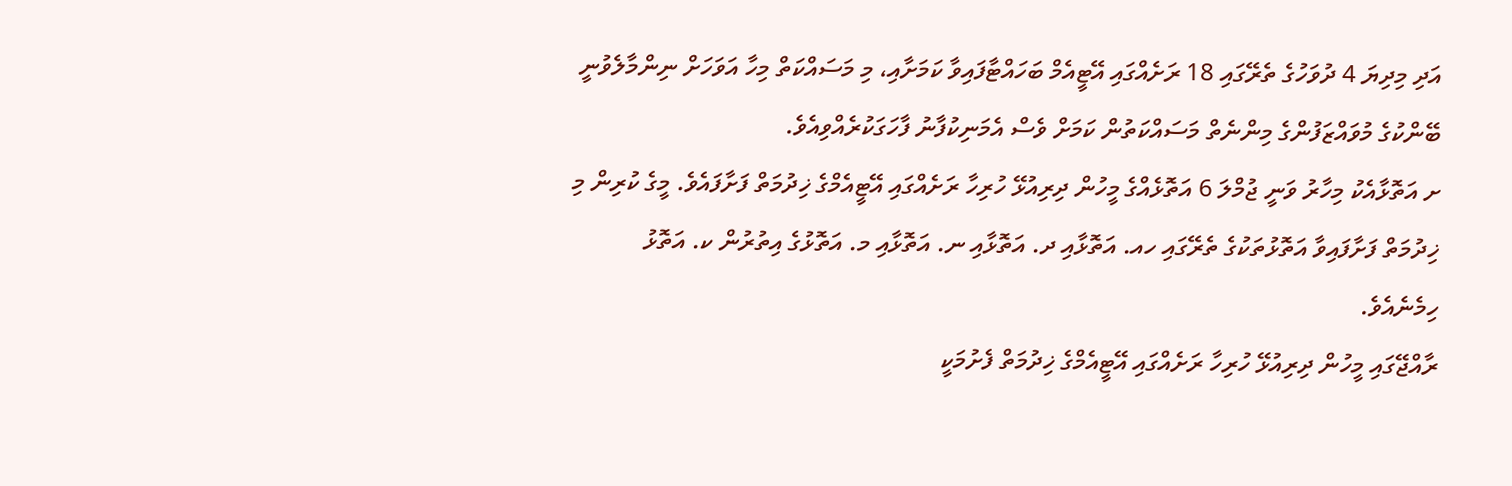އަދި މިދިޔަ 4 ދުވަހުގެ ތެރޭގައި 18 ރަށެއްގައި އޭޓީއެމް ބަހައްޓާފައިވާ ކަމަށާއި، މި މަސައްކަތް މިހާ އަވަހަށް ނިންމާލެވުނީ ބޭންކުގެ މުވައްޒަފުންގެ މިންނެތް މަސައްކަތުން ކަމަށް ވެސް އެމަނިކުފާނު ފާހަގަކުރެއްވިއެވެ.
ށ އަތޮޅާއެކު މިހާރު ވަނީ ޖުމްލަ 6 އަތޮޅެއްގެ މީހުން ދިރިއުޅޭ ހުރިހާ ރަށެއްގައި އޭޓީއެމްގެ ޚިދުމަތް ފަށާފައެވެ. މީގެ ކުރިން މި ޚިދުމަތް ފަށާފައިވާ އަތޮޅުތަކުގެ ތެރޭގައި ހއ. އަތޮޅާއި ދ. އަތޮޅާއި ނ. އަތޮޅާއި މ. އަތޮޅުގެ އިތުރުން ކ. އަތޮޅު ހިމެނެއެވެ.
ރާއްޖޭގައި މީހުން ދިރިއުޅޭ ހުރިހާ ރަށެއްގައި އޭޓީއެމްގެ ޚިދުމަތް ފެށުމަކީ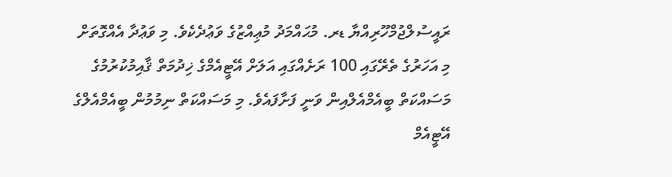ރައީސުލްޖުމްހޫރިއްޔާ ޑރ. މުޙައްމަދު މުޢިއްޒުގެ ވަޢުދެކެވެ. މި ވަޢުދާ އެއްގޮތަށް މި އަހަރުގެ ތެރޭގައި 100 ރަށެއްގައި އަލަށް އޭޓީއެމްގެ ޚިދުމަތް ޤާއިމުކުރުމުގެ މަސައްކަތް ބީއެމްއެލްއިން ވަނީ ފަށާފައެވެ. މި މަސައްކަތް ނިމުމުން ބީއެމްއެލްގެ އޭޓީއެމް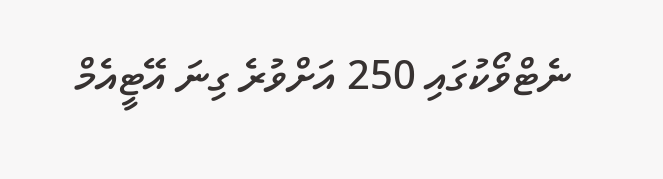ނެޓްވޯކުގައި 250 އަށްވުރެ ގިނަ އޭޓީއެމް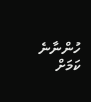ހުންނާނެ ކަމަށް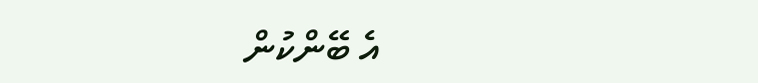އެ ބޭންކުން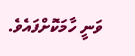ވަނީ ހާމަކޮށްފައެވެ.